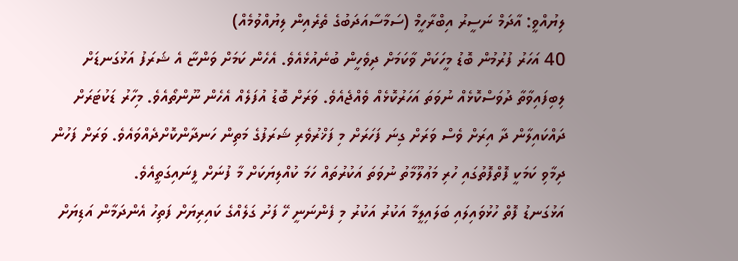ލިޔުއްވީ: އާދަމް ނަސީރު އިބްރާހީމް (ސަމާސާއަދަބުގެ ތެރެއިން ލިޔުއްވުމެއް)
40 އަހަރު ފުރުމުން ބޮޑު މީހަކަށް ވާކަމަށް ދިވެހީން ބުނެއުޅެއެވެ. އެހެން ކަމަށް ވަންޏާ އެ ޝަރަފު އަޅުގަނޑަށް ލިބިފައިވާތާ ދުވަސްކޮޅެއް ނުވަތަ އަހަރުކޮޅެއް ވެއްޖެއެވެ. ވަރަށް ބޮޑު އުފަލެއް އެހެން ނޫންތޯއެވެ. މިހާރު ޑަކުޓަރަށް ދައްކައިލާން ދާ އިރަށް ވެސް ވަރަށް ގިނަ ފަހަރަށް މި ފަޚްރުވެރި ޝަރަފުގެ މަތިން ހަނދާންކޮށްދެއްވައެވެ. ވަރަށް ފަހުން ދިމާވި ކަމަކީ ފޮތްފޮތުގައި ހުރި މަޢުލޫމާތު ނުވަތަ އަކުރުތައް ހަމަ ކުއްލިޔަކަށް މާ ފުނަށް ފީނައިގަތީއެވެ.
އަޅުގަނޑު ފޮތް ހުޅުވައިލައި ބަލައިލީމާ އަކުރު އަކުރު މި ފެންނަނީ ހޭ ފަށު ގަލެއްގެ ކައިރިޔަށް ފަތިހު އެންދަމާން އަޑިޔަށް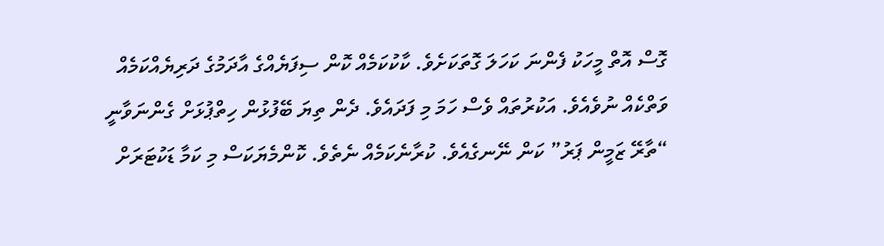ގޮސް އޮތް މީހަކު ފެންނަ ކަހަލަ ގޮތަކަށެވެ. ކާކުކަމެއް ކޮން ސިފަޔެއްގެ އާދަމުގެ ދަރިޔެއްކަމެއް ވަތްކެއް ނުވެއެވެ. އަކުރުތައް ވެސް ހަމަ މި ފަދައެވެ. ދެން ތިޔަ ބޭފުޅުން ހިތްޕުޅަށް ގެންނަވާނީ “ތާރޭ ޒަމީން ޕަރު” ކަން ނޭނގެއެވެ. ކުރާނެކަމެއް ނެތެވެ. ކޮންމެޔަކަސް މި ކަމާ ޑަކުޓަރަށް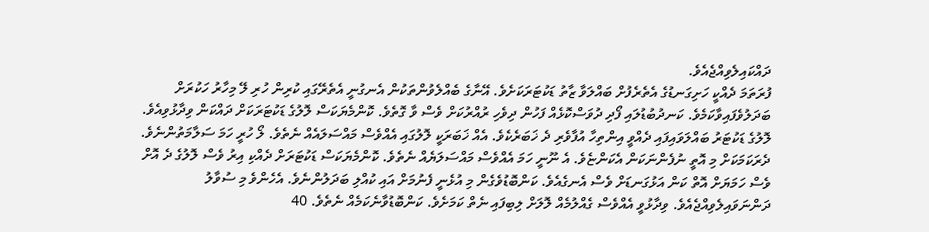ދައްކައިލެވިއްޖެއެވެ.
ފުރަތަމަ ދެއްކީ ހަށިގަނޑުގެ އެތެރެފުށް ބައްލަވާ ޒާތު ޑަކުޓަރަކަށެވެ. އޭނާގެ ބެއްލެވުންތަކުން އެނގުނީ އެތެރޭގައި ކުރިން ހުރި ލޭ މިހާރު ހަކުރަށް ބަދަލުވެފައިވާކަމެވެ. ކަނދުބުޑުލައި ފޯދި ދުވަސްކޮޅެއް ފަހުން ދިވެހި ރުއްރުކަށް ވެސް ވާ ގޮތެވެ. ކޮންމެޔަކަސް ލޮލުގެ ޑަކުޓަރަކަށް ދައްކަން ވިދާޅުވިއެވެ.
ލޮލުގެ ޑަކުޓަރު ބައްލަވައިފައި ދެއްވީ އިންތިހާ އުފާވެރި ދެ ޚަބަރެކެވެ. އެއް ޚަބަރަކީ ލޮލުގައި އެއްވެސް މައްސަލައެއް ނެތެވެ. ލޯ ހުރީ ހަމަ ސަލާމަތުންނެވެ. ދެރަކަމަކަށް މި އޮތީ ނުފެންނަކަން އެކަންޏެވެ. އެ ނޫނީ ހަމަ އެއްވެސް މައްސަލަޔެއް ނެތެވެ. ކޮންމެޔަކަސް ޑަކުޓަރަށް ދެއްކި އިރު ވެސް ލޮލުގެ ދެ އޮށް ވެސް ހަމަޔަށް އޮތް ކަން އަޅުގަނޑަށް ވެސް އެނގެއެވެ. ކަންބޮޑުވެގެން މި އުޅެނީ ފެނުމަށް އައި ކުއްލި ބަދަލުންނެވެ. އެހެންވެ މި ސުވާލު ދަންނަވައިލެވިއްޖެއެވެ. ވިދާޅުވީ އެއްވެސް ގެއްލުމެއް ލޮލަށް ލިބިފައި ނެތް ކަމަށެވެ. ކަންބޮޑުވާނެކަމެއް ނެތެވެ. 40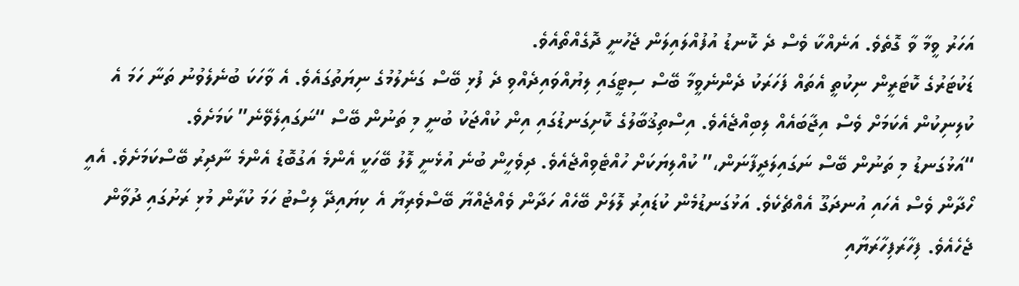އަހަރު ވީމާ ވާ ގޮތެވެ. އަނެއްކާ ވެސް ދެ ކޮނޑު އުފުއްލައިލަން ޖެހުނީ ދޮގެއްތޯއެވެ.
ޑަކުޓަރުގެ ކޮޓަރީން ނިކުތީ އެތައް ފަހަރަކު ދެންނެވީމާ ބޭސް ސިޓީގައި ލިޔުއްވައިދެއްވި ދެ ފުޅި ބޭސް ގަނެލުމުގެ ނިޔަތުގައެވެ. އެ ވާހަކަ ބުނެލެވުނު ތަނާ ހަމަ އެ ކުލިނިކުން އެކަމަށް ވެސް އިޖާބައެއް ލިބިއްޖެއެވެ. އިސްތިޤުބާލުގެ ކޮށިގަނޑުގައި އިން ކުއްޖަކު ބުނީ މި ތަނުން ބޭސް “ނަގައިލެވޭނެ” ކަމަށެވެ.
“އަޅުގަނޑު މި ތަނުން ބޭސް ނަގައިލަދީފާނަން،” ކުއްލިޔަކަށް ހުއްޓެވިއްޖެއެވެ. ދިވެހީން ބުނެ އުޅެނީ ލޮލު ބޭހަކީ އެންމެ އަގުބޮޑު އެންމެ ނާދިރު ބޭސްކަމަށެވެ. އެއީ ހޯދާން ވެސް އެހައި އުނދަގޫ އެއްޗެކެވެ. އަޅުގަނޑުމެން ކުޑައިރު ލޮލަށް ބޭހެއް ހަދާން ވެއްޖެއްޔާ ބޭސްވެރިޔާ އެ ކިޔައިދޭ ލިސްޓު ހަމަ ކުރާން މުޅި ރަށުގައި ދުވާން ޖެހެއެވެ. ފިހާރަފިހާރަޔާއި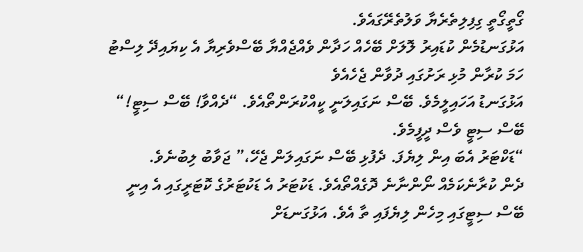ގޯތީގޯތީ ގިފިލިތެރެޔާ ވަލުތެރޭގައެވެ.
އަޅުގަނޑުމެން ކުޑައިރު ލޮލަށް ބޭހެއް ހަދާން ވެއްޖެއްޔާ ބޭސްވެރިޔާ އެ ކިޔައިދޭ ލިސްޓު ހަމަ ކުރާން މުޅި ރަށުގައި ދުވާން ޖެހެއެވެ
އަޅުގަނޑު އަހައިލީމެވެ. ބޭސް ނަގައިލަނީ ކީއްކުރަންތޯއެވެ. “ދެއްވާ! ބޭސް ސިޓީ!“ ބޭސް ސިޓީ ވެސް ދީފީމެވެ.
“ޑަކްޓަރު އެބަ އިން ލިޔެފަ. ދެފުޅި ބޭސް ނަގައިލަން ޖެހޭ،” ޖަވާބު ލިބުނެވެ.
ދެން ކުރާނެކަމެއް ނޯންނާނެ ދޮގެއްތޯއެވެ. ޑަކުޓަރު އެ ޑަކުޓަރުގެ ކޮޓަރީގައި އެ އިނީ ބޭސް ސިޓީގައި މިހެން ލިޔެފައި ތާ އެވެ. އަޅުގަނޑަށް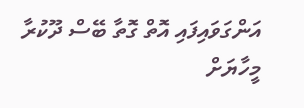އަންގަވައިފައި އޮތް ގޮތާ ބޭސް ދޫކުރާ މީހާޔަށް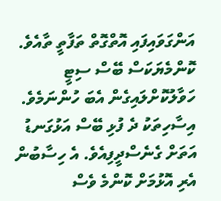އަންގަވައިފައި އޮތްގޮތް ތަފާތީ ތާއެވެ. ކޮންމެޔަކަސް ބޭސް ސިޓީ ހަވާލުކޮށްލައިގެން އެބަ ހުންނަމެވެ. އިސާހިތަކު ދެ ފުޅި ބޭސް އަޅުގަނޑު އަތަށް ގެނެސްދީފިއެވެ. އެ ހިސާބުން އެރި އޮޅުމަށް ކޮންމެ ވެސް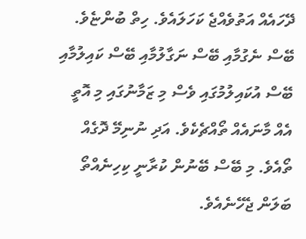ދޭހައެއް އަތުވެއްޖެ ކަހަލައެވެ. ހިތް ބުންޏެވެ. ބޭސް ނެގުމާއި ބޭސް ނަގާލުމާއި ބޭސް ކައިލުމާއި ބޭސް އުކައިލުމުގައި ވެސް މި ޒަމާނުގައި މި އޮތީ އެއް މާނައެއް ތޯއްޗެކެވެ. އަދި ނުނިމޭ ދޮގެއް ތޯއެވެ. މި ބޭސް ބޭނުން ކުރާނީ ކިހިނެއްތޯ ބަލަން ޖެހޭނެއެވެ.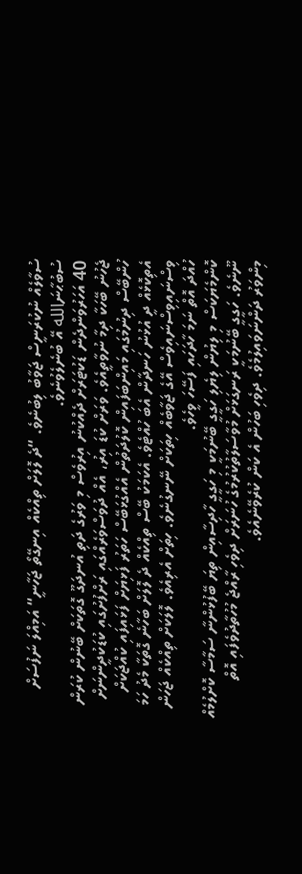ސުވާލެއް ނުކުރަނީސް ޖަވާބު ލިބުނެވެ. “ދެ ލޮލަށް ތިއްކެއް އިނގޭތޯ ޖަހާނީ“ އަމިއްލަ ނަފުސަށް ސުބުޙާނަالله އޭ ބުނެލެވުނެވެ.
40 އަހަރުވަންދެން ޑަކުޓަރަށް ދެއްކުނު އިރުވެސް މި ވަރުގެ ދަތި އުނދަގޫ ގޮތަކަށް ބޭނުން ކުރަން ޖެހުނު ބޭހަކާ ދިމާ ނުވާތީއެވެ. ވަރަށް ކުޑަ އިރު، އެއް ދުވަސްވަރެއްގައި ރަށްފުށުގައި ކުޑަކުދީންނަށް ހުންބޭސް ދިނުމުގައި މައިންބަފައިން ކޮލުދަތުން އެއްގުޅަބޭސް ހަތަރު ފަޅިޔަށް ފަޅައިފައި ކުއްޖަކަށް އެތިކޮޅެއް ދީ އުޅުނު ހަނދާން އެބަ ހުއްޓެވެ. އެކަމަކު ބޭސް ތިއްކެއް ދެ ލޮލަށް ބަހާނެ ގޮތަކާ މެދު ހަމަ ވިސްނައިވިސްނައިވެސް އޭގެ ޖަވާބެއް ހިތަކަށް ނޭނގުނެވެ. ހިތަށް އެރިއެވެ. ލޮލަކަށް ތިއްކެއް ޖަހަން ހުއްދަ އޮތް ނަމަ ހާދަހައި ފަސޭހަ ވީހެވެ.
ކޮންމެޔަކަސް މި ލިޔުން ލިޔެލި ހަގީގީ ބޭނުމަކީ މި ހަގީގީ ހާދިސާއިން ތިޔަ ބޭފުޅުންނާ ސަމާސާ ކޮށްލުމެއް ނޫނެވެ. ހަގީގީ ބޭނުމަކީ ރަނގަޅަށް މުވާސަލާތުކުރުމުގެ ހުނަރަށް ދިވެހި ރާއްޖެ މުހުތާދުވެފައި އޮތް މިންވަރު ދަންނަވައިލުމެވެ. ދިވެހި ބަހުން އެ ކަން ކުރެވޭނެއެވެ.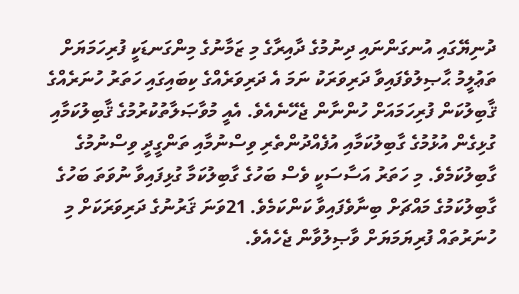ދުނިޔޭގައި އުނގަންނައި ދިނުމުގެ ދާއިރާގެ މި ޒަމާނުގެ މިންގަނޑަކީ ފުރިހަމަޔަށް ތަޢުލީމު ޙާޞިލުވެފައިވާ ދަރިވަރަކު ނަމަ އެ ދަރިވަރެއްގެ ކިބައިގައި ހަތަރު ހުނަރެއްގެ ޤާބިލުކަން ފުރިހަމައަށް ހުންނާން ޖެހޭނެއެވެ. އެއީ މުވާޞަލާތުކުރުމުގެ ޤާބިލުކަމާއި ގުޅިގެން އުޅުމުގެ ގާބިލުކަމާއި އުފެއްދުންތެރި ވިސްނުމާއި ތަންގީދީ ވިސްނުމުގެ ގާބިލުކަމެވެ. މި ހަތަރު އަސާސަކީ ވެސް ބަހުގެ ގާބިލުކަމާ ގުޅިފައިވާ ނުވަތަ ބަހުގެ ގާބިލުކަމުގެ މައްޗަށް ބިނާވެފައިވާ ކަންކަމެވެ. 21ވަނަ ޤަރުނުގެ ދަރިވަރަކަށް މި ހުނަރުތައް ފުރިޔަމަޔަށް ވާޞިލުވާން ޖެހެއެވެ.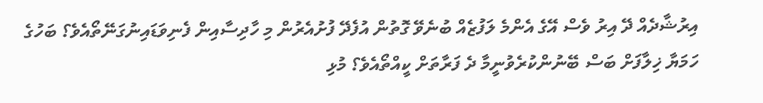އިރުޝާދެއް ދޭ އިރު ވެސް އޭގެ އެންމެ ލަފުޒެއް ބުނެވޭ ގޮތުން އުފެދޭ ފުށުއެރުން މި ހާދިސާއިން ފެނިވަޑައިނުގަނޭތޯއެވެ؟ ބަހުގެ ހަމަޔާ ޚިލާފަށް ބަސް ބޭނުންކުރެވުނީމާ ދެ ފަރާތަށް ކީއްތޯއެވެ؟ މުޅި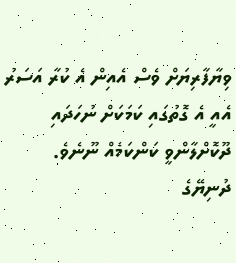ވިޔާފާރިޔަށް ވެސް އެއިން އެ ކުރާ އަސަރު އެއީ އެ ގޮތުގައި ކަމަކަށް ނުހަދައި ދޫކޮށްލާންވީ ކަންކަމެއް ނޫނެވެ.
ދުނިޔޭގެ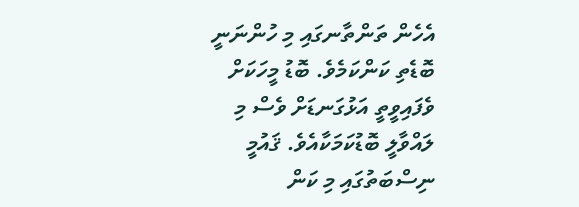އެހެން ތަންތާނގައި މި ހުންނަނީ ބޮޑެތި ކަންކަމެވެ. ބޮޑު މީހަކަށް ވެފައިވީތީ އަޅުގަނޑަށް ވެސް މި ލައްވާލީ ބޮޑުކަމަކާއެވެ. ޤައުމީ ނިސްބަތުގައި މި ކަން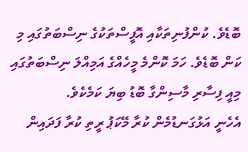ބޮޑެވެ. ކުންފުނިތަކާއި އޮފީސްތަކުގެ ނިސްބަތުގައި މި ކަން ބޮޑެވެ. ހަމަ ކޮންމެ މީހެއްގެ އަމިއްލަ ނިސްބަތުގައި މިއީ ފިސާރި މާސިންގާ ބޮޑު ބިޔަ ކަމެކެވެ.
އެހެނީ އަޅުގަނޑުމެން ކުރާ މޭކަޕު ރީތި ކުރާ ފަދައިން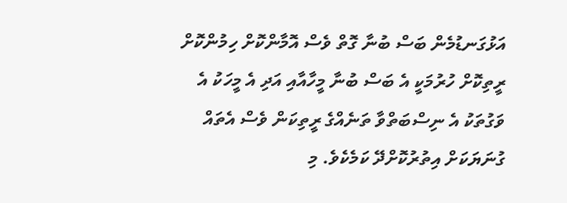އަޅުގަނޑުމެން ބަސް ބުނާ ގޮތް ވެސް އޮމާންކޮށް ހިމުންކޮށް ރީތިކޮށް ހުރުމަކީ އެ ބަސް ބުނާ މީހާއާއި އަދި އެ މީހަކު އެ ވަގުތަކު އެ ނިސްބަތްވާ ތަނެއްގެ ރީތިކަން ވެސް އެތައް ގުނަޔަކަށް އިތުރުކޮށްދޭ ކަމެކެވެ. މި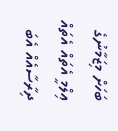ބަހަށް މިޒަމާނުގެ ޢިލްމީ އެތައް އެތައް ދިރާސާއެއް އެބަ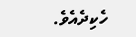ހެކިދެއެވެ.